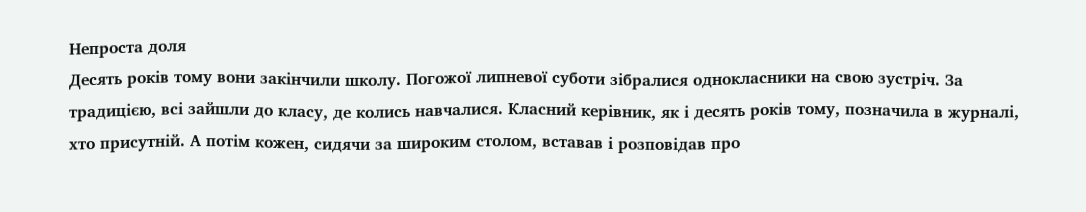Непроста доля
Десять років тому вони закінчили школу. Погожої липневої суботи зібралися однокласники на свою зустріч. За традицією, всі зайшли до класу, де колись навчалися. Класний керівник, як і десять років тому, позначила в журналі, хто присутній. А потім кожен, сидячи за широким столом, вставав і розповідав про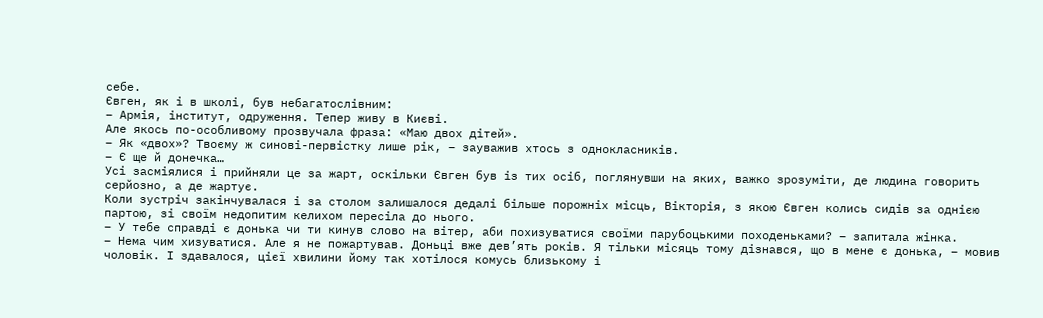себе.
Євген, як і в школі, був небагатослівним:
– Армія, інститут, одруження. Тепер живу в Києві.
Але якось по-особливому прозвучала фраза: «Маю двох дітей».
– Як «двох»? Твоєму ж синові-первістку лише рік, – зауважив хтось з однокласників.
– Є ще й донечка…
Усі засміялися і прийняли це за жарт, оскільки Євген був із тих осіб, поглянувши на яких, важко зрозуміти, де людина говорить серйозно, а де жартує.
Коли зустріч закінчувалася і за столом залишалося дедалі більше порожніх місць, Вікторія, з якою Євген колись сидів за однією партою, зі своїм недопитим келихом пересіла до нього.
– У тебе справді є донька чи ти кинув слово на вітер, аби похизуватися своїми парубоцькими походеньками? – запитала жінка.
– Нема чим хизуватися. Але я не пожартував. Доньці вже дев’ять років. Я тільки місяць тому дізнався, що в мене є донька, – мовив чоловік. І здавалося, цієї хвилини йому так хотілося комусь близькому і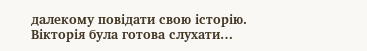далекому повідати свою історію.
Вікторія була готова слухати…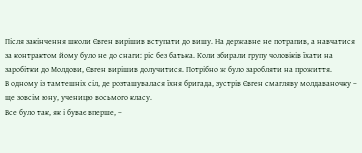Після закінчення школи Євген вирішив вступати до вишу. На державне не потрапив, а навчатися за контрактом йому було не до снаги: ріс без батька. Коли збирали групу чоловіків їхати на заробітки до Молдови, Євген вирішив долучитися. Потрібно ж було заробляти на прожиття.
В одному із тамтешніх сіл, де розташувалася їхня бригада, зустрів Євген смагляву молдаваночку – ще зовсім юну, ученицю восьмого класу.
Все було так, як і буває вперше, –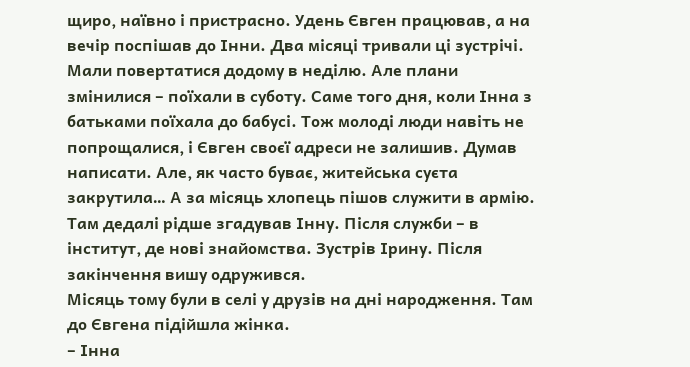щиро, наївно і пристрасно. Удень Євген працював, а на вечір поспішав до Інни. Два місяці тривали ці зустрічі.
Мали повертатися додому в неділю. Але плани змінилися – поїхали в суботу. Саме того дня, коли Інна з батьками поїхала до бабусі. Тож молоді люди навіть не попрощалися, і Євген своєї адреси не залишив. Думав написати. Але, як часто буває, житейська суєта закрутила… А за місяць хлопець пішов служити в армію. Там дедалі рідше згадував Інну. Після служби – в інститут, де нові знайомства. Зустрів Ірину. Після закінчення вишу одружився.
Місяць тому були в селі у друзів на дні народження. Там до Євгена підійшла жінка.
– Інна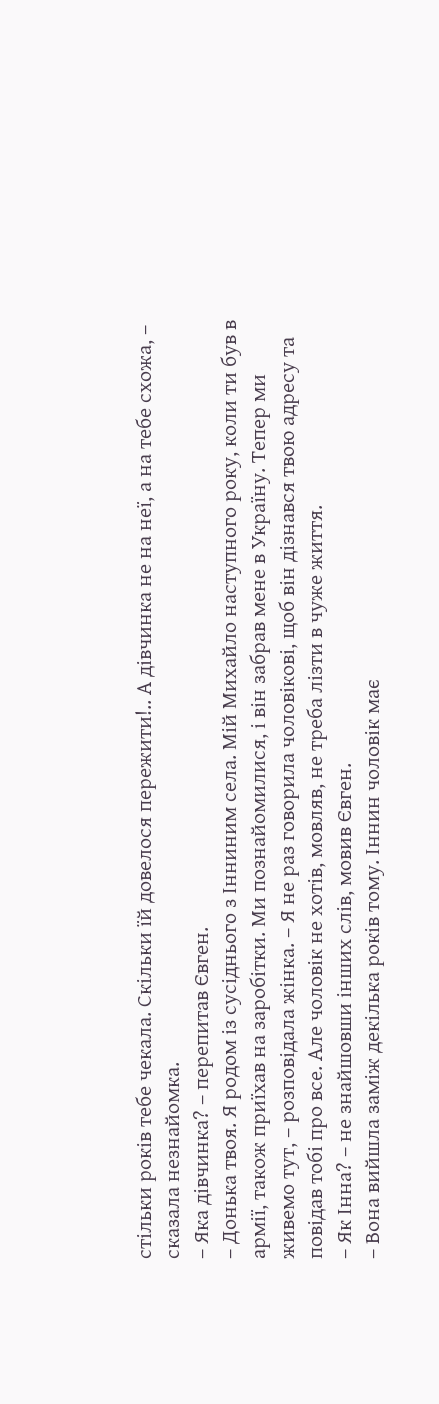стільки років тебе чекала. Скільки їй довелося пережити!.. А дівчинка не на неї, а на тебе схожа, – сказала незнайомка.
– Яка дівчинка? – перепитав Євген.
– Донька твоя. Я родом із сусіднього з Інниним села. Мій Михайло наступного року, коли ти був в армії, також приїхав на заробітки. Ми познайомилися, і він забрав мене в Україну. Тепер ми живемо тут, – розповідала жінка. – Я не раз говорила чоловікові, щоб він дізнався твою адресу та повідав тобі про все. Але чоловік не хотів, мовляв, не треба лізти в чуже життя.
– Як Інна? – не знайшовши інших слів, мовив Євген.
– Вона вийшла заміж декілька років тому. Іннин чоловік має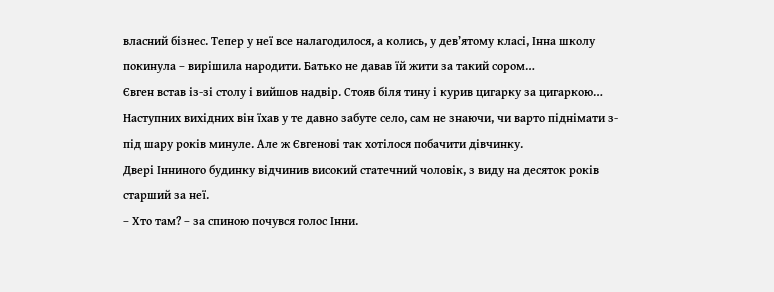власний бізнес. Тепер у неї все налагодилося, а колись, у дев’ятому класі, Інна школу покинула – вирішила народити. Батько не давав їй жити за такий сором…
Євген встав із-зі столу і вийшов надвір. Стояв біля тину і курив цигарку за цигаркою…
Наступних вихідних він їхав у те давно забуте село, сам не знаючи, чи варто піднімати з-під шару років минуле. Але ж Євгенові так хотілося побачити дівчинку.
Двері Інниного будинку відчинив високий статечний чоловік, з виду на десяток років старший за неї.
– Хто там? – за спиною почувся голос Інни.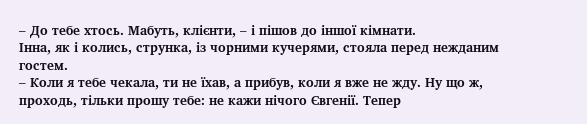– До тебе хтось. Мабуть, клієнти, – і пішов до іншої кімнати.
Інна, як і колись, струнка, із чорними кучерями, стояла перед нежданим гостем.
– Коли я тебе чекала, ти не їхав, а прибув, коли я вже не жду. Ну що ж, проходь, тільки прошу тебе: не кажи нічого Євгенії. Тепер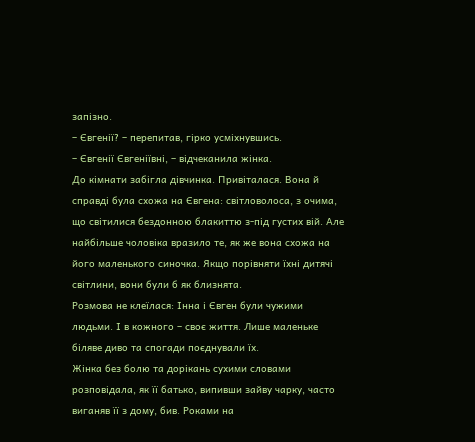запізно.
– Євгенії? – перепитав, гірко усміхнувшись.
– Євгенії Євгеніївні, – відчеканила жінка.
До кімнати забігла дівчинка. Привіталася. Вона й справді була схожа на Євгена: світловолоса, з очима, що світилися бездонною блакиттю з-під густих вій. Але найбільше чоловіка вразило те, як же вона схожа на його маленького синочка. Якщо порівняти їхні дитячі світлини, вони були б як близнята.
Розмова не клеїлася: Інна і Євген були чужими людьми. І в кожного – своє життя. Лише маленьке біляве диво та спогади поєднували їх.
Жінка без болю та дорікань сухими словами розповідала, як її батько, випивши зайву чарку, часто виганяв її з дому, бив. Роками на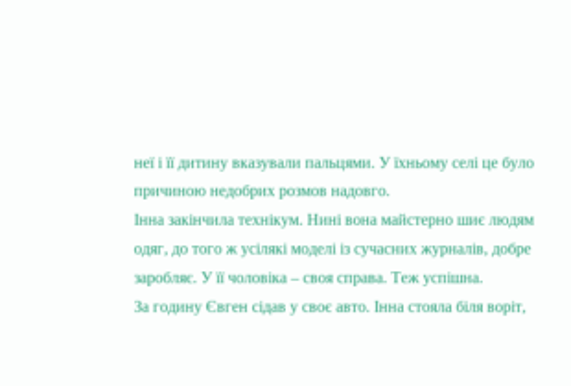неї і її дитину вказували пальцями. У їхньому селі це було причиною недобрих розмов надовго.
Інна закінчила технікум. Нині вона майстерно шиє людям одяг, до того ж усілякі моделі із сучасних журналів, добре заробляє. У її чоловіка – своя справа. Теж успішна.
За годину Євген сідав у своє авто. Інна стояла біля воріт,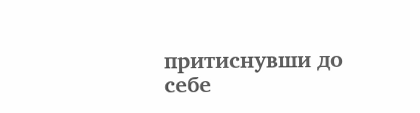притиснувши до себе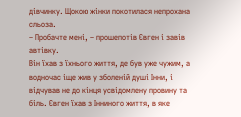дівчинку. Щокою жінки покотилася непрохана сльоза.
– Пробачте мені, – прошепотів Євген і завів автівку.
Він їхав з їхнього життя, де був уже чужим, а водночас іще жив у зболеній душі Інни, і відчував не до кінця усвідомлену провину та біль. Євген їхав з Інниного життя, в яке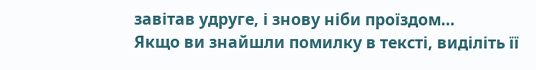завітав удруге, і знову ніби проїздом…
Якщо ви знайшли помилку в тексті, виділіть її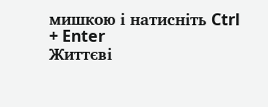мишкою і натисніть Ctrl + Enter
Життєві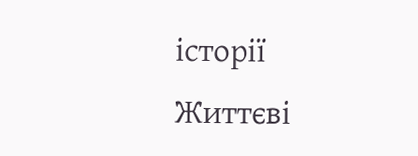історії
Життєві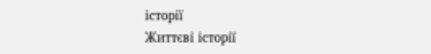історії
Життєві історії